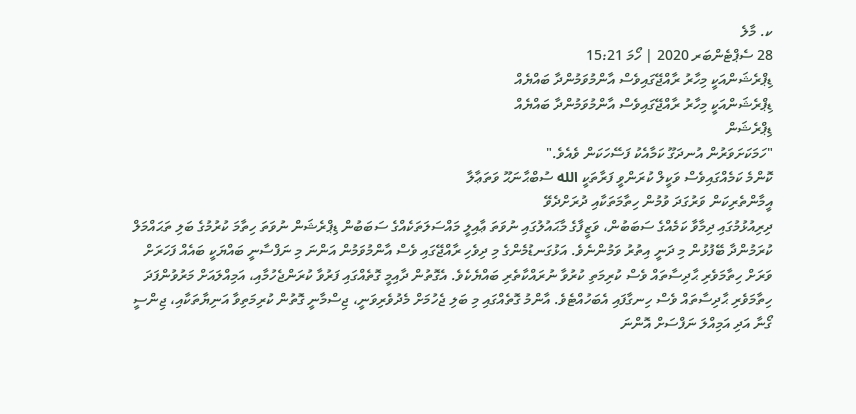ކ. މާލެ
28 ސެޕްޓެންބަރ 2020 | ހޯމަ 15:21
ޑިޕްރެޝަންއަކީ މިހާރު ރާއްޖޭގައިވެސް އާންމުވަމުންދާ ބައްޔެއް
ޑިޕްރެޝަންއަކީ މިހާރު ރާއްޖޭގައިވެސް އާންމުވަމުންދާ ބައްޔެއް
ޑިޕްރެޝަން
"ހަމަކަށަވަރުން އުނދަގޫ ކަމާއެކު ފަސޭހަކަން ވެއެވެ."
ކޮންމެ ކަމެއްގައިވެސް ވަކީލް ކުރަންވީ ފަރާތަކީ الله ސުބްޙާނަޙޫ ވަތަޢާލާ
އީމާންތެރިކަން ވަރުގަދަ ވުމުން ހިތާމަތަކާއި ދުރަށްދެވޭ
ދިރިއުޅުމުގައި ދިމާވާ ކަމެއްގެ ސަބަބުން، ވަޒީފާގެ މާޙައުލުގައި ނުވަތަ ޢާއިލީ މައްސަލަތަކެއްގެ ސަބަބުން ޑިޕްރެޝަން ނުވަތަ ހިތާމަ ކުރުމުގެ ބަލި ތަޙައްމަލް ކުރަމުންދާ ބޭފުޅުން މި ދަނީ އިތުރު ވަމުންނެވެ. އަޅުގަނޑުމެންގެ މި ދިވެހި ރާއްޖޭގައި ވެސް އާންމުވަމުން އަންނަ މި ނަފްސާނީ ބައްޔަކީ ބައެއް ފަހަރަށް ވަރަށް ހިތާމަވެރި ޙާދިސާތައް ވެސް ކުރިމަތި ކުރުވާ ނުރައްކާތެރި ބައްޔެކެވެ. އެގޮތުން ދާއިމީ ގޮތެއްގައި ފަރުވާ ކުރަންޖެހުމާއި، އަމިއްލައަށް މަރުވުންފަދަ ހިތާމަވެރި ޙާދިސާތައް ވެސް ހިނގާފައި އެބަހުއްޓެވެ. އާންމު ގޮތެއްގައި މި ބަލި ޖެހުމަށް މެދުވެރިވަނީ، ޖިސްމާނީ ގޮތުން ކުރިމަތިވާ އަނިޔާތަކާއި، ޖިންސީ ގޯނާ އަދި އަމިއްލަ ނަފްސަށް އޮންނަ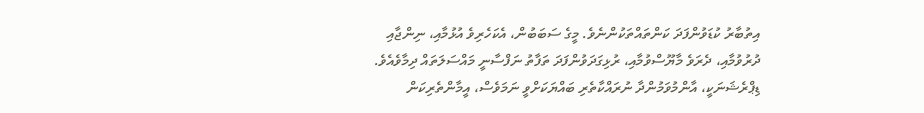އިތުބާރު ކުޑަވުންފަދަ ކަންތައްތަކުންނެވެ. މީގެ ސަބަބުން، އެކަހެރިވެ އުޅުމާއި، ނިންޖާއި ދުރުވުމާއި، ދެރަވެ މާޔޫސްވުމާއި، ރުޅިގަދަވުންފަދަ ތަފާތު ނަފްސާނީ މައްސަލަތައް ދިމާވެއެވެ.
ޑިޕްރެޝަނަކީ، އާންމުވަމުންދާ ނުރައްކާތެރި ބައްޔަކަށްވީ ނަމަވެސް، އީމާންތެރިކަން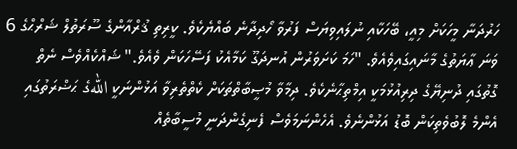ހަރުދަނާ މީހަކަށް މިއީ، ބޭހަކާއި ނުލައިވިޔަސް ފަރުވާ ހޯދިދާނެ ބައްޔެކެވެ. ކީރިތި ޤުރްއާންގެ ސޫރަތުލް ޝަރްޙްގެ 6 ވަނަ ޢާޔަތުގެ މާނައިގައިވެއެވެ. "ހަމަ ކަށަވަރުން އުނދަގޫ ކަމާއެކު ފަސޭހަކަން ވެއެވެ." ޝައްކެއްވެސް ނެތް ގޮތުގައި ދުނިޔޭގެ ދިރިއުޅުމަކީ އިމްތިޙާނެކެވެ. ދިމާވާ މުޞީބާތްތަކަށް ކެތްތެރިވާ އަޅުންނަކީ اللهގެ ޙަޟްރަތުގައި އެންމެ ލޮބުވެތިކަން ބޮޑު އަޅުންނެވެ. އެހެންނަމަވެސް ފެނިގެންދަނީ މުސީބާތެއް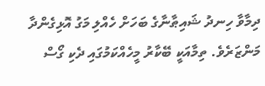ދިމާވާ ހިނދު ޝައިޠާނާގެ ބަހަށް ހެއްލި މަގު އޮޅިގެންދާ މަންޒަރެވެ. ތިމާއަކީ ބޭކާރު މީހެއްކަމުގައި ދެކި ގޯސް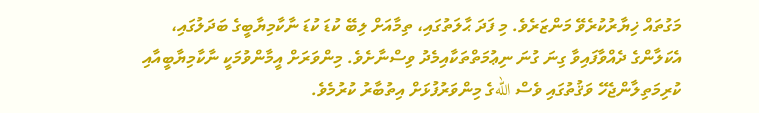މަގުތައް ޚިޔާރުކުރެވޭ މަންޒަރެވެ. މި ފަދަ ޙާލަތުގައި، ތިމާއަށް ލިބޭ ކުޑަ ކުޑަ ނާކާމިޔާބީގެ ބަދަލުގައި، އެކަލާންގެ ދެއްވާފައިވާ ގިނަ ގުނަ ނިޢުމަތްތަކާއިމެދު ވިސްނާށެވެ. މިންވަރަށް އީމާންވުމަކީ ނާކާމިޔާބީއާއި ކުރިމަތިލާންޖެހޭ ވަޤުތުގައި ވެސް اللهގެ މިންވަރުފުޅަށް އިތުބާރު ކުރުމެވެ.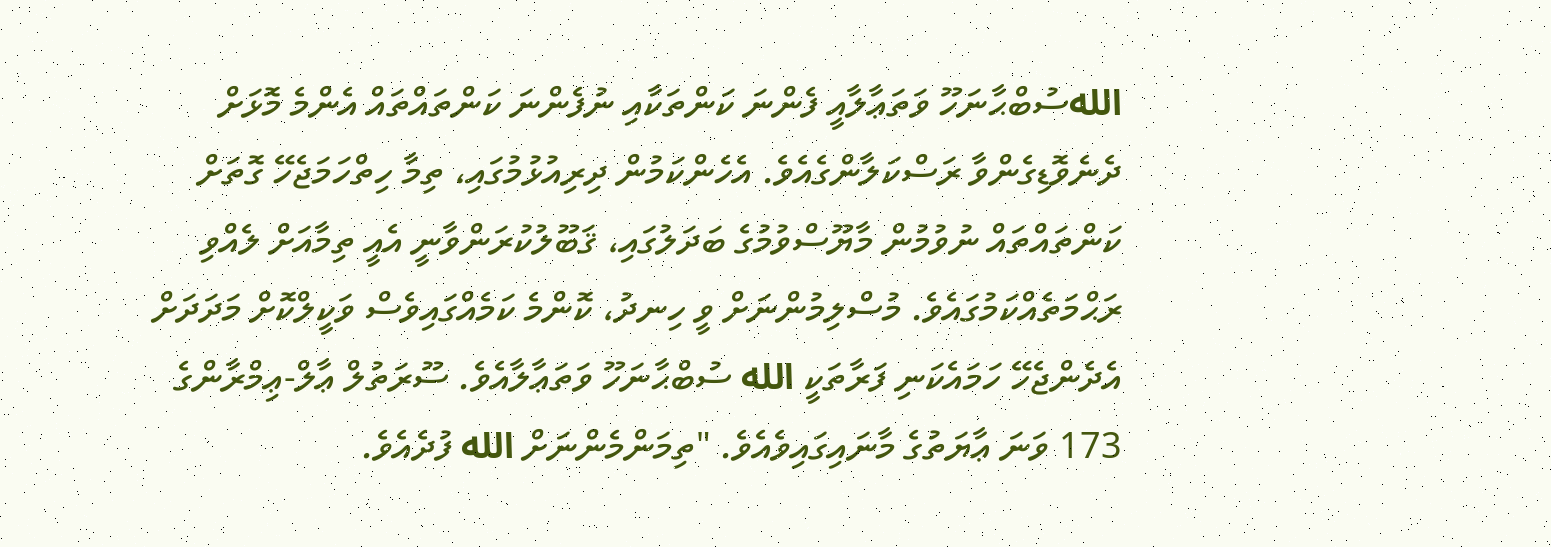اللهސުބްޙާނަހޫ ވަތަޢާލާއީ ފެންނަ ކަންތަކާއި ނުފެންނަ ކަންތައްތައް އެންމެ މޮޅަށް ދެނެވޮޑިގެންވާ ރަސްކަލާންގެއެވެ. އެހެންކަމުން ދިރިއުޅުމުގައި، ތިމާ ހިތްހަމަޖެހޭ ގޮތަށް ކަންތައްތައް ނުވުމުން މާޔޫސްވުމުގެ ބަދަލުގައި، ޤަބޫލުކުރަންވާނީ އެއީ ތިމާއަށް ލެއްވި ރަޙްމަތެއްކަމުގައެވެ. މުސްލިމުންނަށް ވީ ހިނދު، ކޮންމެ ކަމެއްގައިވެސް ވަކީލްކޮށް މަދަދަށް އެދެންޖެހޭ ހަމައެކަނި ފަރާތަކީ الله ސުބްޙާނަހޫ ވަތަޢާލާއެވެ. ސޫރަތުލް ޢާލް-ޢިމްރާންގެ 173 ވަނަ ޢާޔަތުގެ މާނައިގައިވެއެވެ. "ތިމަންމެންނަށް الله ފުދެއެވެ.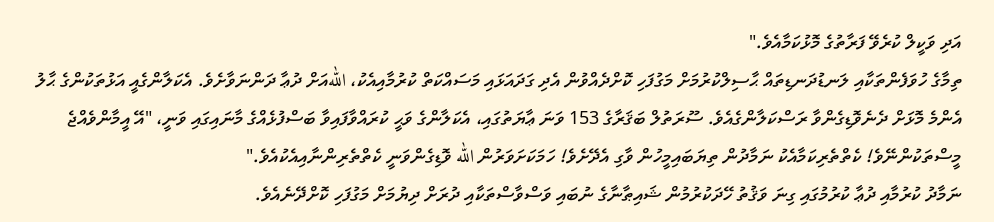އަދި ވަކީލް ކުރެވޭ ފަރާތުގެ މޮޅުކަމާއެވެ."
ތިމާގެ ހުވަފެންތަކާއި ލަނޑުދަނޑިތައް ޙާސިލްކުރުމަށް މަގުފަހި ކޮށްދެއްވުން އެދި ގަދައަޅައި މަސައްކަތް ކުރުމާއިއެކު، اللهއަށް ދުޢާ ދަންނަވާށެވެ. އެކަލާންގެއީ އަޅުތަކުންގެ ޙާލު އެންމެ މޮޅަށް ދެނެވޮޑިގެންވާ ރަސްކަލާންގެއެވެ. ސޫރަތުލް ބަޤަރާގެ 153 ވަނަ ޢާޔަތުގައި، އެކަލާންގެ ވަޙީ ކުރައްވާފައިވާ ބަސްފުޅެއްގެ މާނައިގައި ވަނީ، "އޭ އީމާންވެއްޖެ މީސްތަކުންނޭވެ! ކެތްތެރިކަމާއެކު ނަމާދުން ތިޔަބައިމީހުން ވާގި އެދޭށެވެ! ހަމަކަށަވަރުން الله ވޮޑިގެންވަނީ ކެތްތެރިންނާއިއެކުއެވެ."
ނަމާދު ކުރުމާއި ދުޢާ ކުރުމުގައި ގިނަ ވަޤުތު ހޭދަކުރުމުން ޝައިޠާނާގެ ނުބައި ވަސްވާސްތަކާއި ދުރަށް ދިޔުމަށް މަގުފަހި ކޮށްދޭނެއެވެ.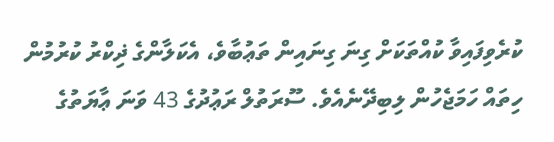ކުރެވިފައިވާ ކުއްތަކަށް ގިނަ ގިނައިން ތަޢުބާވެ، އެކަލާންގެ ޛިކްރު ކުރުމުން ހިތައް ހަމަޖެހުން ލިބިދޭނެއެވެ. ސޫރަތުލް ރަޢުދުގެ 43 ވަނަ ޢާޔަތުގެ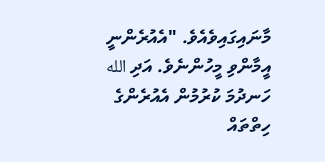މާނައިގައިވެއެވެ. "އެއުރެންނީ އީމާންވި މީހުންނެވެ. އަދި الله ހަނދުމަ ކުރުމުން އެއުރެންގެ ހިތްތައް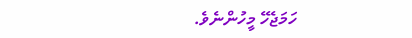ހަމަޖެހޭ މީހުންނެވެ.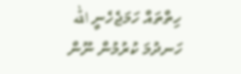ހިތްތައް ހަމަޖެހެނީ الله ހަނދުމަ ކުރުމުން ނޫން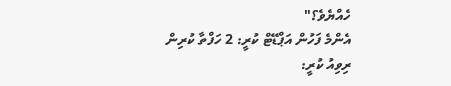ހެއްޔެވެ؟"
އެންމެ ފަހުން އަޕްޑޭޓް ކުރީ: 2 ހަފްތާ ކުރިން
ރިވިއު ކުރީ: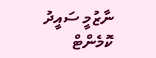ނާޒުމީ ސައީދު
ކޮމެންޓް